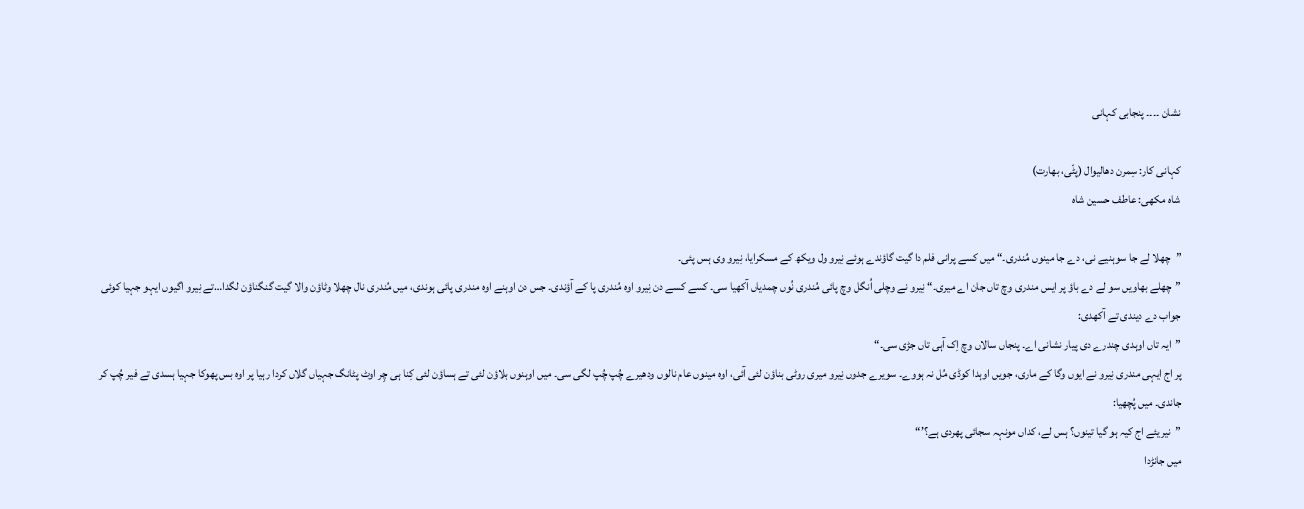نشان ۔۔۔۔ پنجابی کہانی

کہانی کار: سِمرن دھالیوال (پٹّی، بھارت)
شاہ مکھی: عاطف حسین شاہ

”چھلا لے جا سوہنیے نی، دے جا مینوں مُندری۔“ میں کسے پرانی فلم دا گیت گاؤندے ہوئے نِیرو ول ویکھ کے مسکرایا، نِیرو وی ہس پئی۔
”چھلے بھاویں سو لے دے باؤ پر ایس مندری وچ تاں جان اے میری۔“ نِیرو نے وچلی اُنگل وچ پائی مُندری نُوں چمدیاں آکھیا سی۔ کسے کسے دن نِیرو اوہ مُندری پا کے آؤندی۔ جس دن اوہنے اوہ مندری پائی ہوندی، میں مُندری نال چھلا وٹاؤن والا گیت گنگناؤن لگدا…تے نِیرو اگیوں ایہو جہیا کوئی جواب دے دیندی تے آکھدی:
”ایہ تاں اوہدی چندرے دی پیار نشانی اے۔ پنجاں سالاں وچ اِک آہی تاں جڑی سی۔“
پر اج ایہی مندری نِیرو نے ایوں وگا کے ماری، جویں اوہدا کوڈی مُل نہ ہووے۔ سویرے جدوں نِیرو میری روٹی بناؤن لئی آئی، اوہ مینوں عام نالوں ودھیرے چُپ چُپ لگی سی۔ میں اوہنوں بلاؤن لئی تے ہساؤن لئی کِنا ہی چِر اوٹ پٹانگ جہیاں گلاں کردا رہیا پر اوہ بس پھوکا جہیا ہسدی تے فیر چُپ کر جاندی۔ میں پُچھیا:
”نیریئے اج کیہ ہو گیا تینوں؟ ہس لے، کداں مونہہ سجائی پھردی ہے؟’“
میں جانڑدا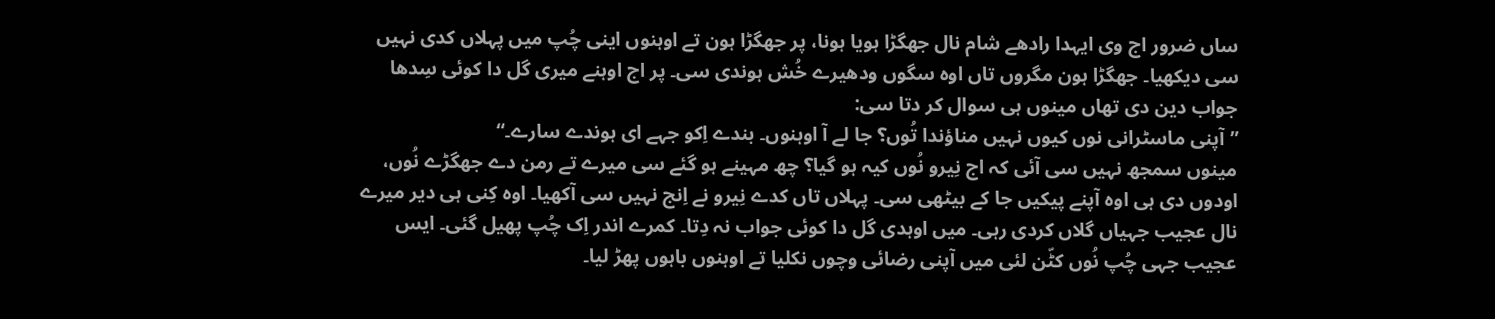ساں ضرور اج وی ایہدا رادھے شام نال جھگڑا ہویا ہونا، پر جھگڑا ہون تے اوہنوں اینی چُپ میں پہلاں کدی نہیں سی دیکھیا۔ جھگڑا ہون مگروں تاں اوہ سگوں ودھیرے خُش ہوندی سی۔ پر اج اوہنے میری گل دا کوئی سِدھا جواب دین دی تھاں مینوں ہی سوال کر دتا سی:
”آپنی ماسٹرانی نوں کیوں نہیں مناؤندا تُوں؟ جا لے آ اوہنوں۔ بندے اِکو جہے ای ہوندے سارے۔“
مینوں سمجھ نہیں سی آئی کہ اج نِیرو نُوں کیہ ہو گیا؟ چھ مہینے ہو گئے سی میرے تے رمن دے جھگڑے نُوں، اودوں دی ہی اوہ آپنے پیکیں جا کے بیٹھی سی۔ پہلاں تاں کدے نِیرو نے اِنج نہیں سی آکھیا۔ اوہ کِنی ہی دیر میرے نال عجیب جہیاں گلاں کردی رہی۔ میں اوہدی گل دا کوئی جواب نہ دِتا۔ کمرے اندر اِک چُپ پھیل گئی۔ ایس عجیب جہی چُپ نُوں کٹّن لئی میں آپنی رضائی وچوں نکلیا تے اوہنوں باہوں پھڑ لیا۔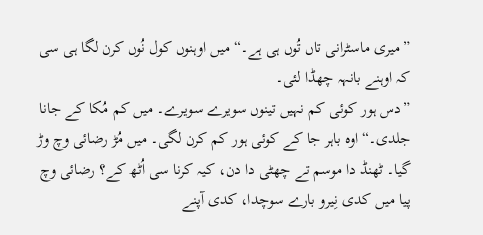”میری ماسٹرانی تاں تُوں ہی ہے۔“ میں اوہنوں کول نُوں کرن لگا ہی سی کہ اوہنے بانہہ چھڈا لئی۔
”دس ہور کوئی کم نہیں تینوں سویرے سویرے۔ میں کم مُکا کے جانا جلدی۔“ اوہ باہر جا کے کوئی ہور کم کرن لگی۔ میں مُڑ رضائی وچ وڑ گیا۔ ٹھنڈ دا موسم تے چھٹی دا دن، کیہ کرنا سی اُٹھ کے؟ رضائی وچ پیا میں کدی نِیرو بارے سوچدا، کدی آپنے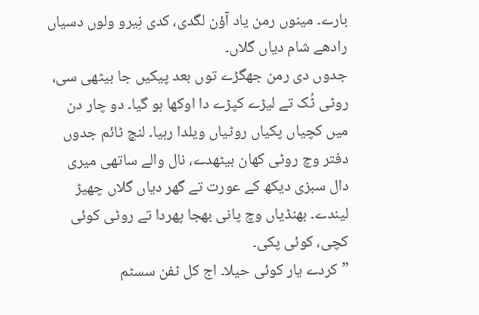بارے۔ مینوں رمن یاد آؤن لگدی، کدی نِیرو ولوں دسیاں رادھے شام دیاں گلاں۔
جدوں دی رمن جھگڑے توں بعد پیکیں جا بیٹھی سی، روٹی ٹُک تے لیڑے کپڑے دا اوکھا ہو گیا۔ دو چار دن میں کچیاں پکیاں روٹیاں ویلدا رہیا۔ لنچ ٹائم جدوں دفتر وچ روٹی کھان بیٹھدے، نال والے ساتھی میری دال سبزی دیکھ کے عورت تے گھر دیاں گلاں چھیڑ لیندے۔ بھنڈیاں وچ پانی بھجا پھردا تے روٹی کوئی کچی، کوئی پکی۔
”کردے یار کوئی حیلا۔ اج کل ٹفن سسٹم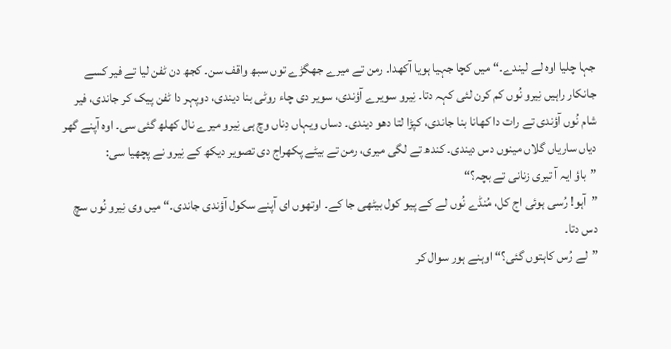جہا چلیا اوہ لے لیندے۔“ میں کچا جہیا ہویا آکھدا۔ رمن تے میرے جھگڑے توں سبھ واقف سن۔ کجھ دن ٹفن لیا تے فیر کسے جانکار راہیں نِیرو نُوں کم کرن لئی کہہ دتا۔ نِیرو سویرے آؤندی، سویر دی چاء روٹی بنا دیندی، دوپہر دا ٹفن پیک کر جاندی، فیر شام نُوں آؤندی تے رات دا کھانا بنا جاندی، کپڑا لتا دھو دیندی۔ دساں ویہاں دِناں وچ ہی نِیرو میرے نال کھلھ گئی سی۔ اوہ آپنے گھر دیاں ساریاں گلاں مینوں دس دیندی۔ کندھ تے لگی میری، رمن تے بیٹے پکھراج دی تصویر دیکھ کے نِیرو نے پچھیا سی:
”باؤ ایہ آ تیری زنانی تے بچہ؟“
”آہو! رُسی ہوئی اج کل، مُنڈے نُوں لے کے پیو کول بیٹھی جا کے۔ اوتھوں ای آپنے سکول آؤندی جاندی۔“ میں وی نِیرو نُوں سچ دس دتا۔
”لے رُس کاہتوں گئی؟“ اوہنے ہور سوال کر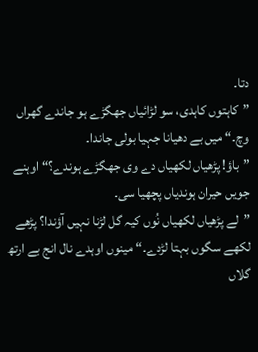دتا۔
”کاہتوں کاہدی، سو لڑائیاں جھگڑے ہو جاندے گھراں وچ۔“ میں بے دھیانا جہیا بولی جاندا۔
”باؤ! پڑھیاں لکھیاں دے وی جھگڑے ہوندے؟“ اوہنے جویں حیران ہوندیاں پچھیا سی۔
”لے پڑھیاں لکھیاں نُوں کیہ گل لڑنا نہیں آؤندا؟ پڑھے لکھے سگوں بہتا لڑدے۔“ مینوں اوہدے نال انج بے ارتھ گلاں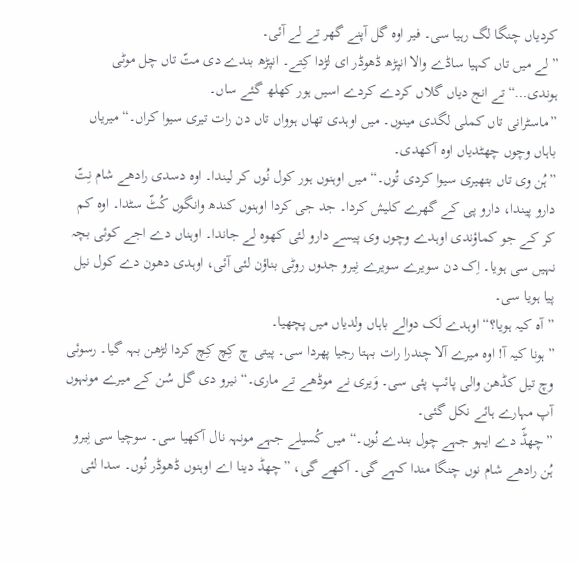کردیاں چنگا لگ رہیا سی۔ فیر اوہ گل آپنے گھر تے لے آئی۔
”لے میں تاں کہیا ساڈے والا انپڑھ ڈھوڈر ای لڑدا کِتے۔ انپڑھ بندے دی متّ تاں چل موٹی ہوندی…“تے انج دیاں گلاں کردے کردے اسیں ہور کھلھ گئے ساں۔
”ماسٹرانی تاں کملی لگدی مینوں۔ میں اوہدی تھاں ہوواں تاں دن رات تیری سیوا کراں۔“ میریاں باہاں وچوں چھٹدیاں اوہ آکھدی۔
”ہُن وی تاں بتھیری سیوا کردی تُوں۔“ میں اوہنوں ہور کول نُوں کر لیندا۔ اوہ دسدی رادھے شام نِتّ دارو پیندا، دارو پی کے گھرے کلیش کردا۔ جد جی کردا اوہنوں کندھ وانگوں کُٹّ سٹدا۔ اوہ کم کر کے جو کماؤندی اوہدے وچوں وی پیسے دارو لئی کھوہ لے جاندا۔ اوہناں دے اجے کوئی بچہ نہیں سی ہویا۔ اِک دن سویرے سویرے نِیرو جدوں روٹی بناؤن لئی آئی، اوہدی دھون دے کول نیل پیا ہویا سی۔
”آہ کیہ ہویا؟“ اوہدے لَک دوالے باہاں ولدیاں میں پچھیا۔
”ہونا کیہ آ! اوہ میرے آلا چندرا رات بہتا رجیا پھردا سی۔ پیتی چ کِچ کِچ کردا لڑھن بہہ گیا۔ رسوئی وچ تیل کڈھن والی پائپ پئی سی۔ وَیری نے موڈھے تے ماری۔“ نیرو دی گل سُن کے میرے مونہوں آپ مہارے ہائے نکل گئی۔
”چھڈّ دے ایہو جہے چول بندے نُوں۔“ میں کُسیلے جہے مونہہ نال آکھیا سی۔ سوچیا سی نِیرو ہُن رادھے شام نوں چنگا مندا کہے گی۔ آکھے گی، ”چھڈ دینا اے اوہنوں ڈھوڈر نُوں۔ سدا لئی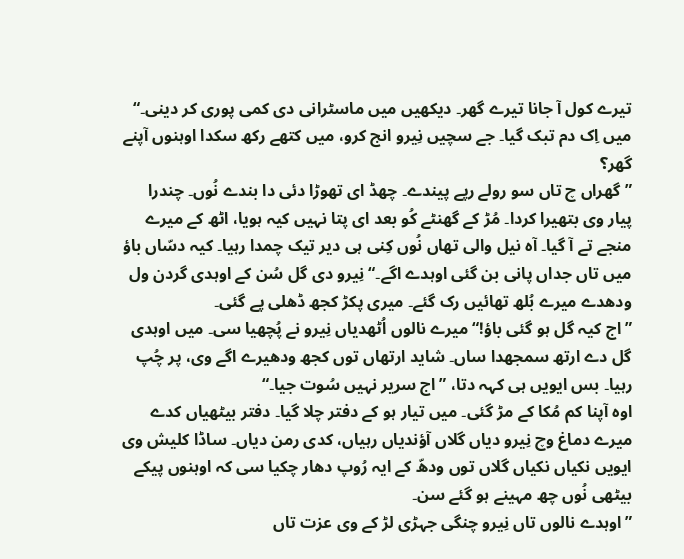تیرے کول آ جانا تیرے گھر۔ دیکھیں میں ماسٹرانی دی کمی پوری کر دینی۔“ میں اِک دم تبک گیا۔ جے سچیں نِیرو انج کرو، میں کتھے رکھ سکدا اوہنوں آپنے گھر؟
”گھراں چ تاں سو رولے رپے پیندے۔ چھڈ ای تھوڑا دئی دا بندے نُوں۔ چندرا پیار وی بتھیرا کردا۔ مُڑ کے گھنٹے کُو بعد ای پتا نہیں کیہ ہویا، اٹھ کے میرے منجے تے آ گیا۔ آہ نیل والی تھاں نُوں کِنی ہی دیر تیک چمدا رہیا۔ کیہ دسّاں باؤ میں تاں جداں پانی بن گئی اوہدے اگے۔“ نِیرو دی گل سُن کے اوہدی گردن ول ودھدے میرے بُلھ تھائیں رک گئے۔ میری پکڑ کجھ ڈھلی پے گئی۔
”اج کیہ گل ہو گئی باؤ!“ میرے نالوں اُٹھدیاں نِیرو نے پُچھیا سی۔ میں اوہدی گل دے ارتھ سمجھدا ساں۔ شاید ارتھاں توں کجھ ودھیرے اگے وی، پر چُپ رہیا۔ بس ایویں ہی کہہ دتا، ”اج سریر نہیں سُوت جیا۔“
اوہ آپنا کم مُکا کے مڑ گئی۔ میں تیار ہو کے دفتر چلا گیا۔ دفتر بیٹھیاں کدے میرے دماغ وچ نِیرو دیاں گلاں آؤندیاں رہیاں، کدی رمن دیاں۔ ساڈا کلیش وی ایویں نکیاں نکیاں گلاں توں ودھّ کے ایہ رُوپ دھار چکیا سی کہ اوہنوں پیکے بیٹھی نُوں چھ مہینے ہو گئے سن۔
”اوہدے نالوں تاں نِیرو چنگی جہڑی لڑ کے وی عزت تاں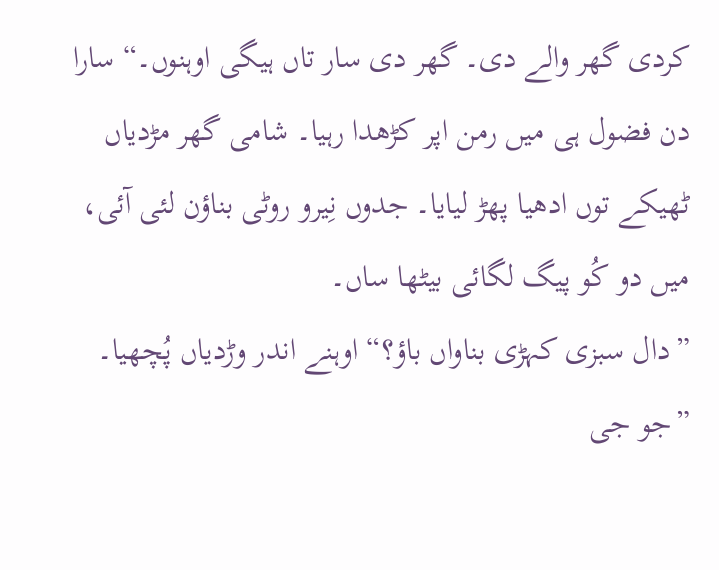کردی گھر والے دی۔ گھر دی سار تاں ہیگی اوہنوں۔“ سارا دن فضول ہی میں رمن اپر کڑھدا رہیا۔ شامی گھر مڑدیاں ٹھیکے توں ادھیا پھڑ لیایا۔ جدوں نِیرو روٹی بناؤن لئی آئی، میں دو کُو پیگ لگائی بیٹھا ساں۔
”دال سبزی کہڑی بناواں باؤ؟“ اوہنے اندر وڑدیاں پُچھیا۔
”جو جی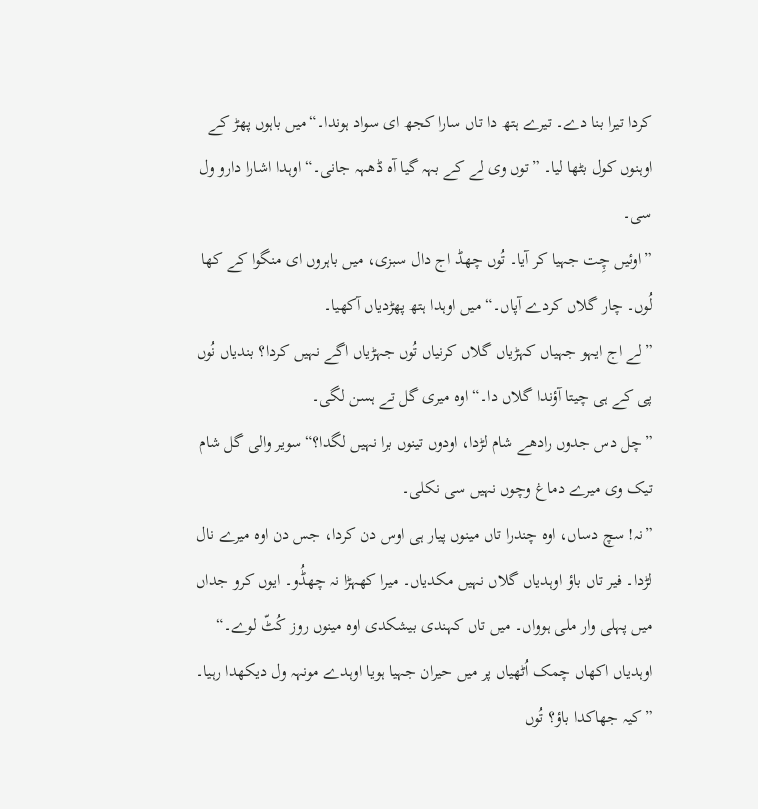کردا تیرا بنا دے۔ تیرے ہتھ دا تاں سارا کجھ ای سواد ہوندا۔“میں باہوں پھڑ کے اوہنوں کول بٹھا لیا۔ ”توں وی لے کے بہہ گیا آہ ڈھہہ جانی۔“ اوہدا اشارا دارو ول سی۔
”اوئیں چِت جہیا کر آیا۔ تُوں چھڈ اج دال سبزی، میں باہروں ای منگوا کے کھا لُوں۔ چار گلاں کردے آپاں۔“ میں اوہدا ہتھ پھڑدیاں آکھیا۔
”لے اج ایہو جہیاں کہڑیاں گلاں کرنیاں تُوں جہڑیاں اگے نہیں کردا؟ بندیاں نُوں پی کے ہی چیتا آؤندا گلاں دا۔“ اوہ میری گل تے ہسن لگی۔
”چل دس جدوں رادھے شام لڑدا، اودوں تینوں برا نہیں لگدا؟“سویر والی گل شام تیک وی میرے دماغ وچوں نہیں سی نکلی۔
”نہ! سچ دساں، اوہ چندرا تاں مینوں پیار ہی اوس دن کردا، جس دن اوہ میرے نال لڑدا۔ فیر تاں باؤ اوہدیاں گلاں نہیں مکدیاں۔ میرا کھہڑا نہ چھڈُو۔ ایوں کرو جداں میں پہلی وار ملی ہوواں۔ میں تاں کہندی بیشکدی اوہ مینوں روز کُٹّ لوے۔“ اوہدیاں اکھاں چمک اُٹھیاں پر میں حیران جہیا ہویا اوہدے مونہہ ول دیکھدا رہیا۔
”کیہ جھاکدا باؤ؟ تُوں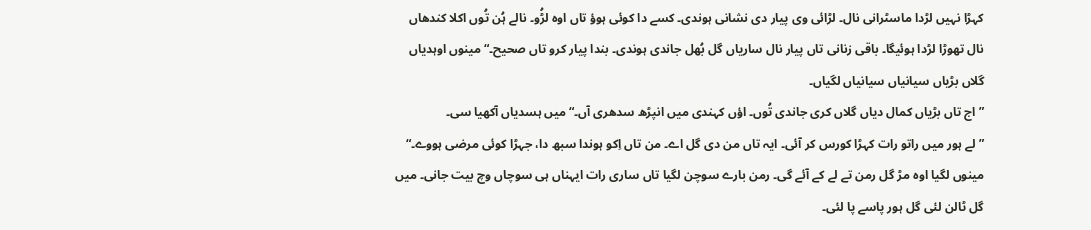کہڑا نہیں لڑدا ماسٹرانی نال۔ لڑائی وی پیار دی نشانی ہوندی۔ کسے دا کوئی ہوؤ تاں اوہ لڑُو۔ نالے ہُن تُوں اکلا کندھاں نال تھوڑا لڑدا ہوئیگا۔ باقی زنانی تاں پیار نال ساریاں گل بُھل جاندی ہوندی۔ بندا پیار کرو تاں صحیح۔“ مینوں اوہدیاں گلاں بڑیاں سیانیاں سیانیاں لگیاں۔
”اج تاں بڑیاں کمال دیاں گلاں کری جاندی تُوں۔ اؤں کہندی میں انپڑھ سدھری آں۔“ میں ہسدیاں آکھیا سی۔
”لے ہور میں راتو رات کہڑا کورس کر آئی۔ ایہ تاں من دی گل اے۔ من تاں اِکو ہوندا سبھ دا، جہڑا کوئی مرضی ہووے۔“ مینوں لگیا اوہ مڑ گل رمن تے لے کے آئے گی۔ رمن بارے سوچن لگیا تاں ساری رات ایہناں ہی سوچاں وچ بیت جانی۔ میں گل ٹالن لئی گل ہور پاسے پا لئی۔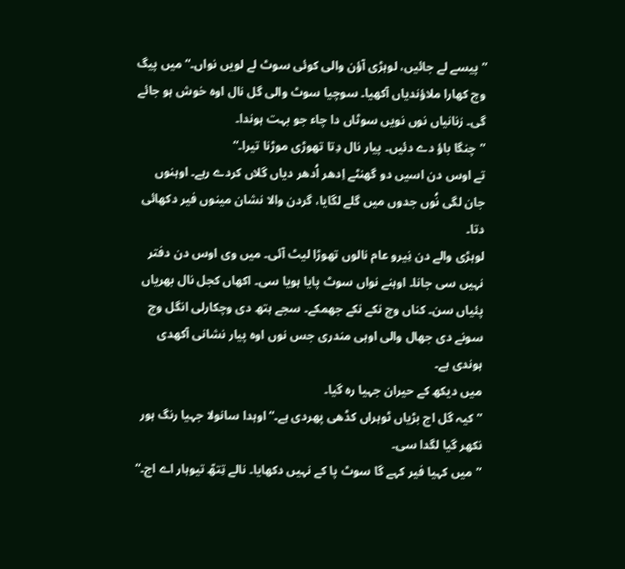”پیسے لے جائیں، لوہڑی آؤن والی کوئی سوٹ لے لویں نواں۔“ میں پیگ وچ کھارا ملاؤندیاں آکھیا۔ سوچیا سوٹ والی گل نال اوہ خوش ہو جائے گی۔ زنانیاں نوں نویں سوٹاں دا چاء جو بہت ہوندا۔
”چنگا باؤ دے دئیں۔ پیار نال دِتا تھوڑی موڑنا تیرا۔“
تے اوس دن اسیں دو گھنٹے اِدھر اُدھر دیاں گلاں کردے رہے۔ اوہنوں جان لگی نُوں جدوں میں گلے لگایا، گردن والا نشان مینوں فیر دکھائی دتا۔
لوہڑی والے دن نِیرو عام نالوں تھوڑا لیٹ آئی۔ میں وی اوس دن دفتر نہیں سی جانا۔ اوہنے نواں سوٹ پایا ہویا سی۔ اکھاں کجل نال بھریاں پئیاں سن۔ کناں وچ نکے نکے جھمکے۔ سجے ہتھ دی وچکارلی انگل وچ سونے دی جھال والی اوہی مندری جس نوں اوہ پیار نشانی آکھدی ہوندی ہے۔
میں دیکھ کے حیران جہیا رہ گیا۔
”کیہ گل اج بڑیاں ٹوہراں کڈھی پھردی ہے۔“ اوہدا سانولا جہیا رنگ ہور نکھر گیا لگدا سی۔
”میں کہیا فیر کہے گا سوٹ پا کے نہیں دکھایا۔ نالے تِتھّ تیوہار اے اج۔“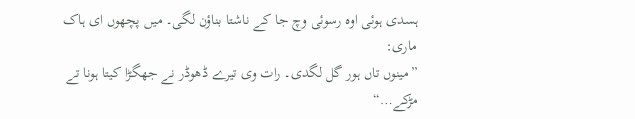ہسدی ہوئی اوہ رسوئی وچ جا کے ناشتا بناؤن لگی۔ میں پچھوں ای ہاک ماری:
”مینوں تاں ہور گل لگدی۔ رات وی تیرے ڈھوڈر نے جھگڑا کیتا ہونا تے مڑکے…“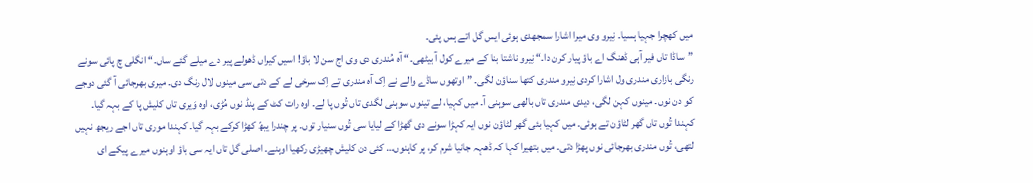میں کھچرا جہیا ہسیا۔ نِیرو وی میرا اشارا سمجھدی ہوئی ایس گل اتے ہس پئی۔
”ساڈا تاں فیر آہی ڈھنگ اے باؤ پیار کرن دا۔“ نِیرو ناشتا بنا کے میرے کول آ بیٹھی۔“ آہ مُندری دی وی اج سن لا باؤ! اسیں کیراں ڈھولے پیر دے میلے گئے ساں۔“ انگلی چ پائی سونے رنگی بازاری مندری ول اشارا کردی نِیرو مندری کتھا سناؤن لگی۔ ”اوتھوں ساڈے والے نے اِک آہ مندری تے اِک سرخی لے کے دتی سی مینوں لال رنگ دی۔ میری بھرجائی آ گئی دوجے کو دن نوں۔ مینوں کہن لگی، دیدی مندری تاں بالھی سوہنی آ۔ میں کہیا، لے تینوں سوہنی لگدی تاں تُوں پا لے۔ اوہ رات کٹ کے پنڈ نوں مُڑی، اوہ وَیری تاں کلیش پا کے بہہ گیا۔ کہندا تُوں تاں گھر لٹاؤن تے ہوئی۔ میں کہیا بئی گھر لٹاؤن نوں ایہ کہڑا سونے دی گھڑا کے لیایا سی تُوں سنیار توں۔ پر چندرا یبھّ کھڑا کرکے بہہ گیا۔ کہندا موری تاں اجے ریجھ نہیں لتھی، تُوں مندری بھرجائی نوں پھڑا دتی۔ میں بتھیرا کہا کہ ڈھہہ جانیا شرم کر، پر کاہنوں… کئی دن کلیش چھیڑی رکھیا اوہنے۔ اصلی گل تاں ایہ سی باؤ اوہنوں میرے پیکے ای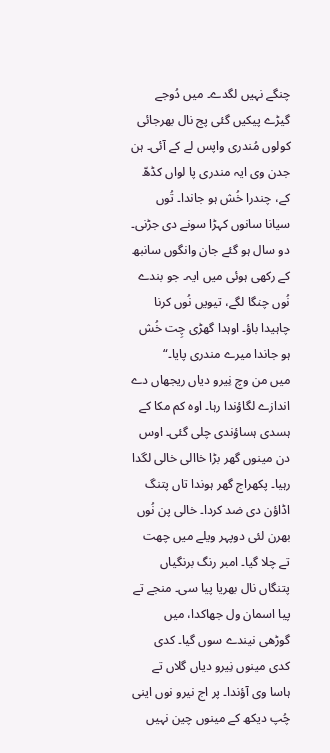چنگے نہیں لگدے۔ میں دُوجے گیڑے پیکیں گئی پج نال بھرجائی کولوں مُندری واپس لے کے آئی۔ ہن جدن وی ایہ مندری پا لواں کڈھّ کے، چندرا خُش ہو جاندا۔ تُوں سیانا سانوں کہڑا سونے دی جڑنی۔ دو سال ہو گئے جان وانگوں سانبھ کے رکھی ہوئی میں ایہ۔ جو بندے نُوں چنگا لگے، تیویں نُوں کرنا چاہیدا باؤ۔ اوہدا گھڑی چِت خُش ہو جاندا میرے مندری پایا۔“
میں من وچ نِیرو دیاں ریجھاں دے اندازے لگاؤندا رہا۔ اوہ کم مکا کے ہسدی ہساؤندی چلی گئی۔ اوس دن مینوں گھر بڑا خاالی خالی لگدا رہیا۔ پکھراج گھر ہوندا تاں پتنگ اڈاؤن دی ضد کردا۔ خالی پن نُوں بھرن لئی دوپہر ویلے میں چھت تے چلا گیا۔ امبر رنگ برنگیاں پتنگاں نال بھریا پیا سی۔ منجے تے پیا اسمان ول جھاکدا، میں گوڑھی نیندے سوں گیا۔ کدی کدی مینوں نِیرو دیاں گلاں تے ہاسا وی آؤندا۔ پر اج نیرو نوں اینی چُپ دیکھ کے مینوں چین نہیں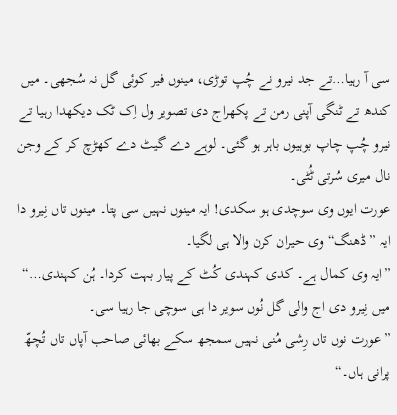سی آ رہیا…تے جد نیرو نے چُپ توڑی، مینوں فیر کوئی گل نہ سُجھی۔ میں کندھ تے ٹنگی آپنی رمن تے پکھراج دی تصویر ول اِک ٹک دیکھدا رہیا تے نیرو چُپ چاپ بوہیوں باہر ہو گئی۔ لوہے دے گیٹ دے کھڑچ کر کے وجن نال میری سُرتی ٹُٹی۔
عورت ایوں وی سوچدی ہو سکدی! ایہ مینوں نہیں سی پتا۔ مینوں تاں نِیرو دا ایہ ”ڈھنگ“ وی حیران کرن والا ہی لگیا۔
”ایہ وی کمال ہے۔ کدی کہندی کُٹ کے پیار بہت کردا۔ ہُن کہندی…“ میں نِیرو دی اج والی گل نُوں سویر دا ہی سوچی جا رہیا سی۔
”عورت نوں تاں رِشی مُنی نہیں سمجھ سکے بھائی صاحب آپاں تاں تُچھّ پرانی ہاں۔“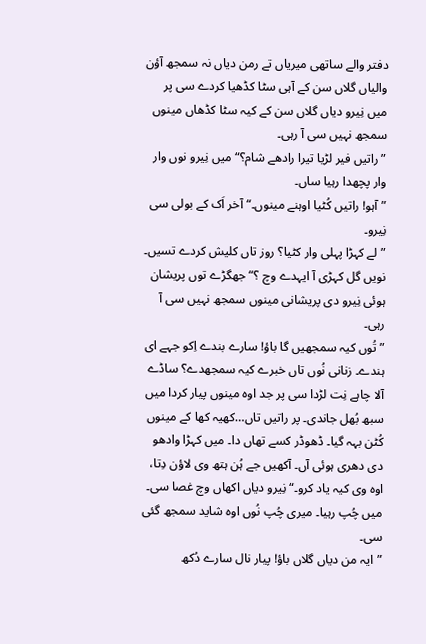دفتر والے ساتھی میریاں تے رمن دیاں نہ سمجھ آؤن والیاں گلاں سن کے آہی سٹا کڈھیا کردے سی پر میں نِیرو دیاں گلاں سن کے کیہ سٹا کڈھاں مینوں سمجھ نہیں سی آ رہی۔
”راتیں فیر لڑیا تیرا رادھے شام؟“ میں نِیرو نوں وار وار پچھدا رہیا ساں۔
”آہو! راتیں کُٹیا اوہنے مینوں۔“ آخر اَک کے بولی سی نِیرو۔
”لے کہڑا پہلی وار کٹیا؟ روز تاں کلیش کردے تسیں۔ نویں گل کہڑی آ ایہدے وچ ؟“ جھگڑے توں پریشان ہوئی نِیرو دی پریشانی مینوں سمجھ نہیں سی آ رہی۔
”تُوں کیہ سمجھیں گا باؤ! سارے بندے اِکو جہے ای ہندے۔ زنانی نُوں تاں خبرے کیہ سمجھدے؟ ساڈے آلا چاہے نِت لڑدا سی پر جد اوہ مینوں پیار کردا میں سبھ بُھل جاندی۔ پر راتیں تاں…کھیہ کھا کے مینوں کُٹن بہہ گیا۔ ڈھوڈر کسے تھاں دا۔ میں کہڑا وادھو دی دھری ہوئی آں۔ آکھیں جے ہُن ہتھ وی لاؤن دِتا، اوہ وی کیہ یاد کرو۔“ نِیرو دیاں اکھاں وچ غصا سی۔
میں چُپ رہیا۔ میری چُپ نُوں اوہ شاید سمجھ گئی سی۔
”ایہ من دیاں گلاں باؤ! پیار نال سارے دُکھ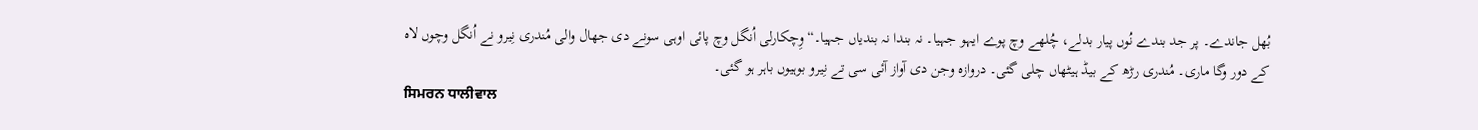بُھل جاندے۔ پر جد بندے نُوں پیار بدلے، چُلھے وچ پوے ایہو جہیا۔ نہ بندا نہ بندیاں جہیا۔“ وِچکارلی اُنگل وچ پائی اوہی سونے دی جھال والی مُندری نِیرو نے اُنگل وچوں لاہ کے دور وگا ماری۔ مُندری رڑھ کے بیڈ ہیٹھاں چلی گئی۔ دروازہ وجن دی آواز آئی سی تے نِیرو بوہیوں باہر ہو گئی۔
ਸਿਮਰਨ ਧਾਲੀਵਾਲ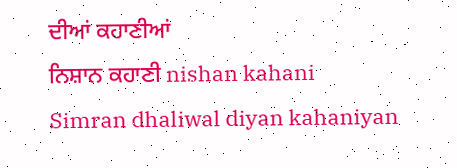ਦੀਆਂ ਕਹਾਣੀਆਂ
ਨਿਸ਼ਾਨ ਕਹਾਣੀ nishan kahani
Simran dhaliwal diyan kahaniyan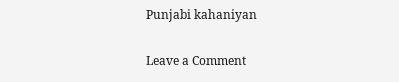Punjabi kahaniyan

Leave a Comment